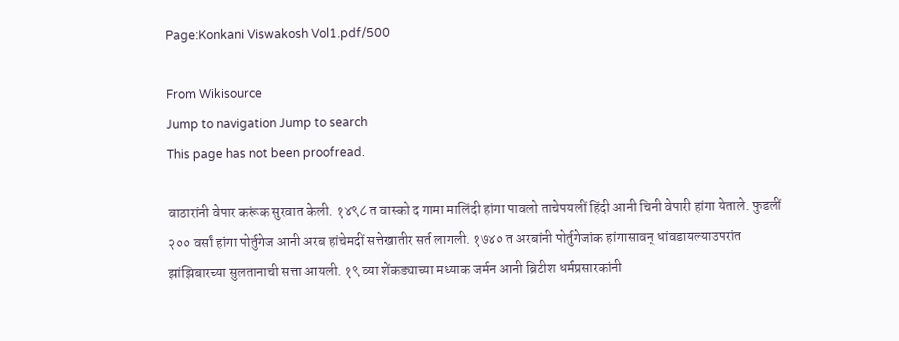Page:Konkani Viswakosh Vol1.pdf/500

From Wikisource
Jump to navigation Jump to search
This page has not been proofread.

वाठारांनी वेपार करूंक सुरवात केली. १४९८ त वास्को द गामा मालिंदी हांगा पावलो ताचेपयलीं हिंदी आनी चिनी वेपारी हांगा येताले. फुडलीं २०० वर्सां हांगा पोर्तुगेज आनी अरब हांचेमदीं सत्तेखातीर सर्त लागली. १७४० त अरबांनी पोर्तुगेजांक हांगासावन् धांवडायल्याउपरांत झांझिबारच्या सुलतानाची सत्ता आयली. १९ व्या शेंकड्याच्या मध्याक जर्मन आनी ब्रिटीश धर्मप्रसारकांनी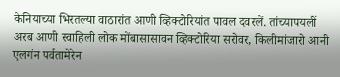केनियाच्या भिरतल्या वाठारांत आणी व्हिक्टोरियांत पावल दवरलें. तांच्यापयलीं अरब आणी स्वाहिली लोक मोंबासासावन व्हिक्टोरिया सरोवर, किलीमांजारो आनी एलगंन पर्वतामेरेन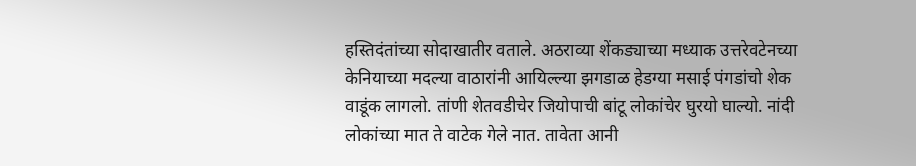हस्तिदंतांच्या सोदाखातीर वताले. अठराव्या शेंकड्याच्या मध्याक उत्तरेवटेनच्या केनियाच्या मदल्या वाठारांनी आयिल्ल्या झगडाळ हेडग्या मसाई पंगडांचो शेक वाडूंक लागलो. तांणी शेतवडीचेर जियोपाची बांटू लोकांचेर घुरयो घाल्यो. नांदी लोकांच्या मात ते वाटेक गेले नात. तावेता आनी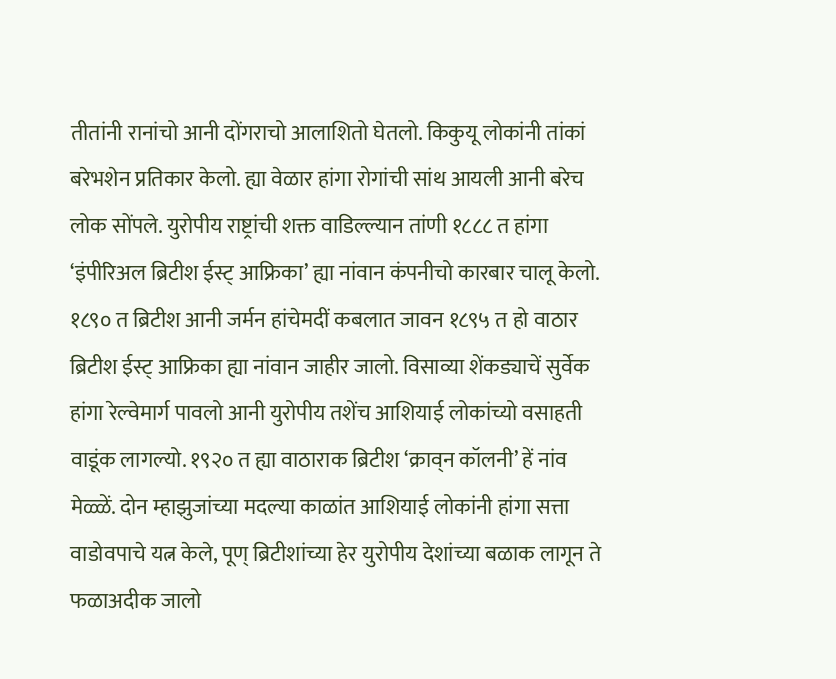तीतांनी रानांचो आनी दोंगराचो आलाशितो घेतलो. किकुयू लोकांनी तांकां बरेभशेन प्रतिकार केलो. ह्या वेळार हांगा रोगांची सांथ आयली आनी बरेच लोक सोंपले. युरोपीय राष्ट्रांची शक्त वाडिल्ल्यान तांणी १८८८ त हांगा ‘इंपीरिअल ब्रिटीश ईस्ट् आफ्रिका’ ह्या नांवान कंपनीचो कारबार चालू केलो. १८९० त ब्रिटीश आनी जर्मन हांचेमदीं कबलात जावन १८९५ त हो वाठार ब्रिटीश ईस्ट् आफ्रिका ह्या नांवान जाहीर जालो. विसाव्या शेंकड्याचें सुर्वेक हांगा रेल्वेमार्ग पावलो आनी युरोपीय तशेंच आशियाई लोकांच्यो वसाहती वाडूंक लागल्यो. १९२० त ह्या वाठाराक ब्रिटीश ‘क्राव्‌न कॉलनी’ हें नांव मेळ्ळें. दोन म्हाझुजांच्या मदल्या काळांत आशियाई लोकांनी हांगा सत्ता वाडोवपाचे यत्न केले, पूण् ब्रिटीशांच्या हेर युरोपीय देशांच्या बळाक लागून ते फळाअदीक जालो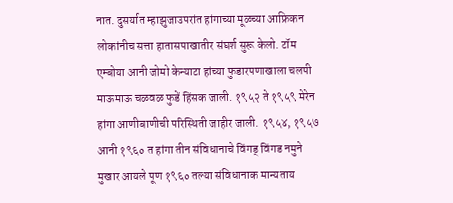नात. दुसर्यात म्हाझुजाउपरांत हांगाच्या मूळच्या आफ्रिकन लोकांनीच सत्ता हातासपाखातीर संघर्श सुरू केलो. टॉम एम्बोया आनी जोमो केन्याटा हांच्या फुडारपणाखाला चलपी माऊमाऊ चळवळ फुडें हिंसक जाली. १९५२ ते १९५९ मेरेन हांगा आणीबाणीची परिस्थिती जाहीर जाली. १९५४, १९५७ आनी १९६० त हांगा तीन संविधानाचे विंगड् विंगड नमुने मुखार आयले पूण १९६० तल्या संविधानाक मान्यताय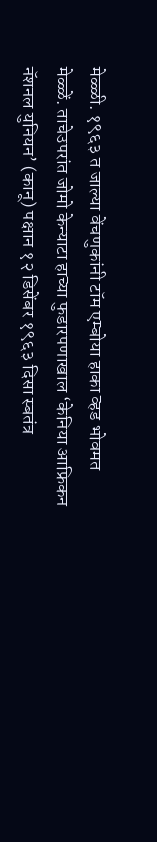मेळ्ळी. १९६३ त जाल्या वेंचणुकांनी टॉम एम्बोया हाका व्हड भोवमत मेळ्ळें. ताचेउपरांत जोमो केन्याटा हाच्या फुडारपणाखाल ‘केनिया आफ्रिकन नॅशनल युनियन’ (कानू) पक्षान १२ डिसेंबर १९६३ दिसा स्बतंत्र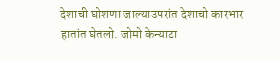देशाची घोशणा जाल्याउपरांत देशाचो कारभार हातांत घेतलो. जोमो केन्याटा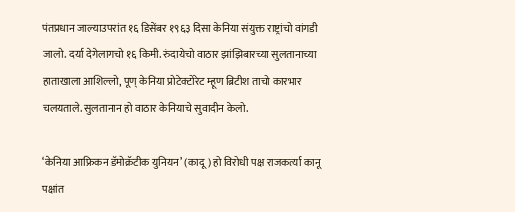पंतप्रधान जाल्याउपरांत १६ डिसेंबर १९६३ दिसा केनिया संयुक्त राष्ट्रांचो वांगडी जालो. दर्या देगेलागचो १६ किमी. रुंदायेचो वाठार झांझिबारच्या सुलतानाच्या हाताखाला आशिल्लो, पूण् केनिया प्रोटेक्टोरेट म्हूण ब्रिटीश ताचो कारभार चलयताले. सुलतानान हो वाठार केनियाचे सुवादीन केलो.

‘केनिया आफ्रिकन डॅमोक्रॅटीक युनियन’ (कादू) हो विरोधी पक्ष राजकर्त्या कानू पक्षांत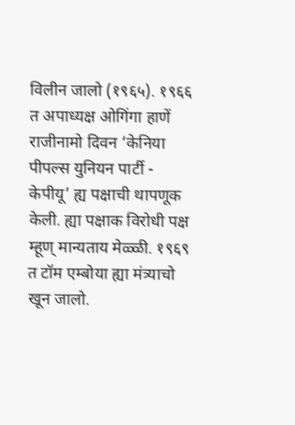विलीन जालो (१९६५). १९६६ त अपाध्यक्ष ओगिंगा हाणें राजीनामो दिवन ‘केनिया पीपल्स युनियन पार्टी - केपीयू’ ह्य पक्षाची थापणूक केली. ह्या पक्षाक विरोधी पक्ष म्हूण् मान्यताय मेळ्ळी. १९६९ त टॉम एम्बोया ह्या मंत्र्याचो खून जालो.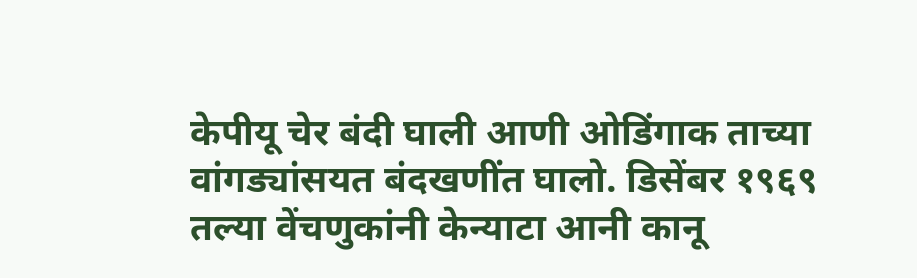केपीयू चेर बंदी घाली आणी ओडिंगाक ताच्या वांगड्यांसयत बंदखणींत घालो. डिसेंबर १९६९ तल्या वेंचणुकांनी केन्याटा आनी कानू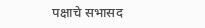पक्षाचे सभासद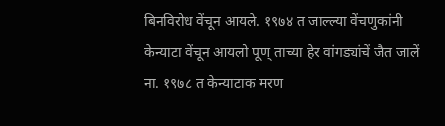बिनविरोध वेंचून आयले. १९७४ त जाल्ल्या वेंचणुकांनी केन्याटा वेंचून आयलो पूण् ताच्या हेर वांगड्यांचें जैत जालें ना. १९७८ त केन्याटाक मरण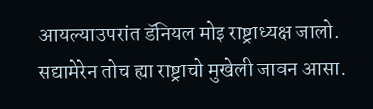आयल्याउपरांत डॅनियल मोइ राष्ट्राध्यक्ष जालो. सद्यामेरेन तोच ह्या राष्ट्राचो मुखेली जावन आसा.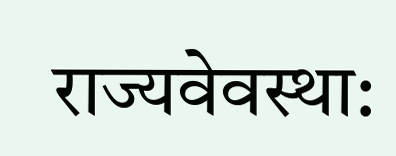राज्यवेवस्था: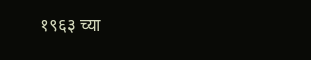१९६३ च्या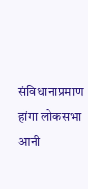संविधानाप्रमाण हांगा लोकसभा आनी